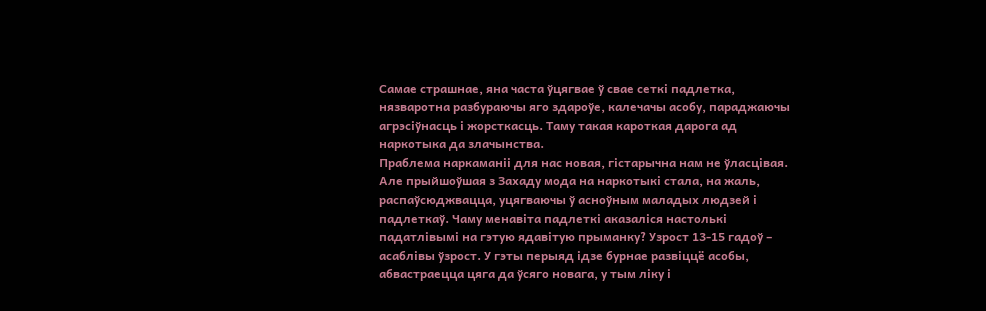Самае страшнае, яна часта ўцягвае ў свае сеткі падлетка, нязваротна разбураючы яго здароўе, калечачы асобу, параджаючы агрэсіўнасць і жорсткасць. Таму такая кароткая дарога ад наркотыка да злачынства.
Праблема наркаманіі для нас новая, гістарычна нам не ўласцівая. Але прыйшоўшая з Захаду мода на наркотыкі стала, на жаль, распаўсюджвацца, уцягваючы ў асноўным маладых людзей і падлеткаў. Чаму менавіта падлеткі аказаліся настолькі падатлівымі на гэтую ядавітую прыманку? Узрост 13-15 гадоў – асаблівы ўзрост. У гэты перыяд ідзе бурнае развіццё асобы, абвастраецца цяга да ўсяго новага, у тым ліку і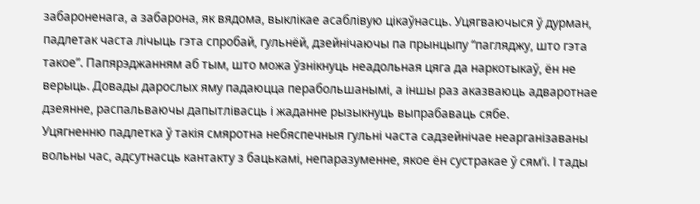забароненага, а забарона, як вядома, выклікае асаблівую цікаўнасць. Уцягваючыся ў дурман, падлетак часта лічыць гэта спробай, гульнёй, дзейнічаючы па прынцыпу “пагляджу, што гэта такое”. Папярэджанням аб тым, што можа ўзнікнуць неадольная цяга да наркотыкаў, ён не верыць. Довады дарослых яму падаюцца перабольшанымі, а іншы раз аказваюць адваротнае дзеянне, распальваючы дапытлівасць і жаданне рызыкнуць выпрабаваць сябе.
Уцягненню падлетка ў такія смяротна небяспечныя гульні часта садзейнічае неарганізаваны вольны час, адсутнасць кантакту з бацькамі, непаразуменне, якое ён сустракае ў сям’і. І тады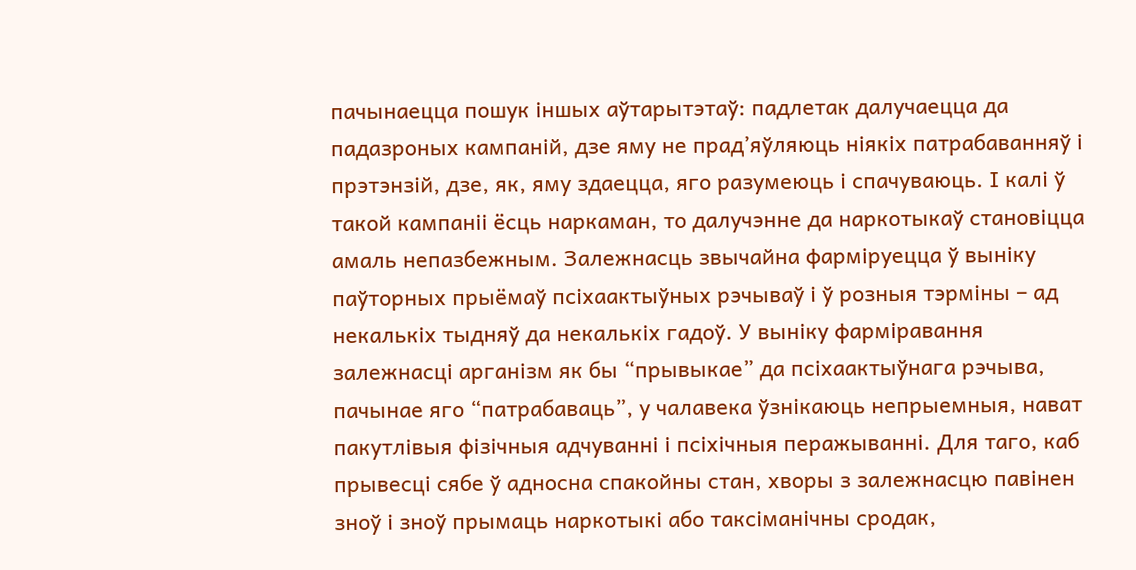пачынаецца пошук іншых аўтарытэтаў: падлетак далучаецца да падазроных кампаній, дзе яму не прад’яўляюць ніякіх патрабаванняў і прэтэнзій, дзе, як, яму здаецца, яго разумеюць і спачуваюць. І калі ў такой кампаніі ёсць наркаман, то далучэнне да наркотыкаў становіцца амаль непазбежным. Залежнасць звычайна фарміруецца ў выніку паўторных прыёмаў псіхаактыўных рэчываў і ў розныя тэрміны – ад некалькіх тыдняў да некалькіх гадоў. У выніку фарміравання залежнасці арганізм як бы “прывыкае” да псіхаактыўнага рэчыва, пачынае яго “патрабаваць”, у чалавека ўзнікаюць непрыемныя, нават пакутлівыя фізічныя адчуванні і псіхічныя перажыванні. Для таго, каб прывесці сябе ў адносна спакойны стан, хворы з залежнасцю павінен зноў і зноў прымаць наркотыкі або таксіманічны сродак,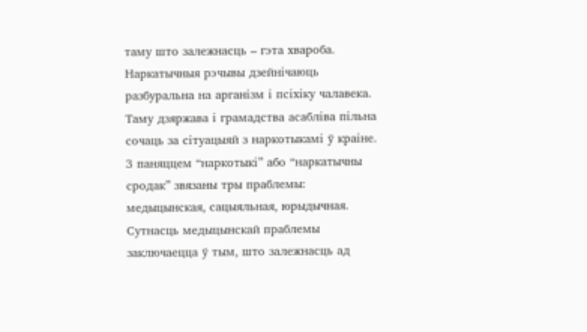таму што залежнасць – гэта хвароба. Наркатычныя рэчывы дзейнічаюць разбуральна на арганізм і псіхіку чалавека. Таму дзяржава і грамадства асабліва пільна сочаць за сітуацыяй з наркотыкамі ў краіне. З паняццем “наркотыкі” або “наркатычны сродак” звязаны тры праблемы: медыцынская, сацыяльная, юрыдычная. Сутнасць медыцынскай праблемы заключаецца ў тым, што залежнасць ад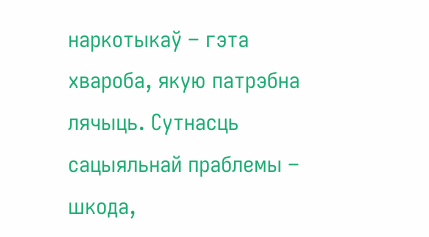наркотыкаў – гэта хвароба, якую патрэбна лячыць. Сутнасць сацыяльнай праблемы – шкода,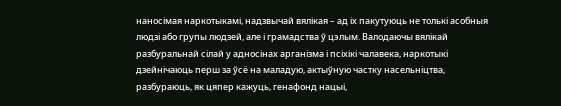наносімая наркотыкамі, надзвычай вялікая – ад іх пакутуюць не толькі асобныя людзі або групы людзей, але і грамадства ў цэлым. Валодаючы вялікай разбуральнай сілай у адносінах арганізма і псіхікі чалавека, наркотыкі дзейнічаюць перш за ўсё на маладую, актыўную частку насельніцтва, разбураюць, як цяпер кажуць, генафонд нацыі,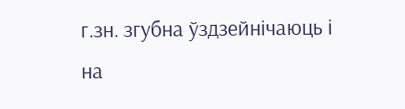г.зн. згубна ўздзейнічаюць і на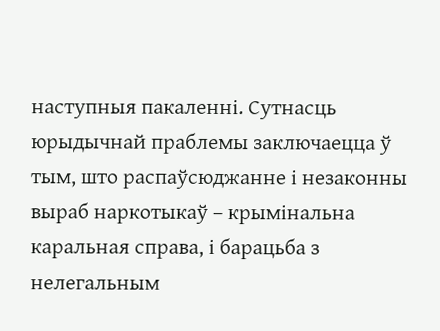наступныя пакаленні. Сутнасць юрыдычнай праблемы заключаецца ў тым, што распаўсюджанне і незаконны выраб наркотыкаў – крымінальна каральная справа, і барацьба з нелегальным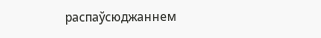распаўсюджаннем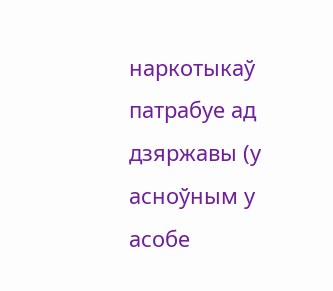наркотыкаў патрабуе ад дзяржавы (у асноўным у асобе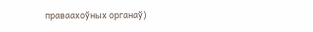праваахоўных органаў)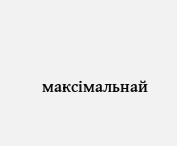максімальнай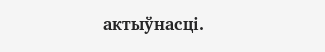актыўнасці.